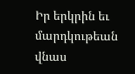Իր երկրին եւ մարդկութեան վնաս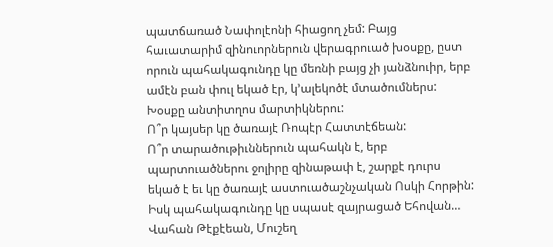պատճառած Նափոլէոնի հիացող չեմ: Բայց հաւատարիմ զինուորներուն վերագրուած խօսքը, ըստ որուն պահակագունդը կը մեռնի բայց չի յանձնուիր, երբ ամէն բան փուլ եկած էր, կ’ալեկոծէ մտածումներս:
Խօսքը անտիտղոս մարտիկներու:
Ո՞ր կայսեր կը ծառայէ Ռոպէր Հատտէճեան:
Ո՞ր տարածութիւններուն պահակն է, երբ պարտուածներու ջոլիրը զինաթափ է, շարքէ դուրս եկած է եւ կը ծառայէ աստուածաշնչական Ոսկի Հորթին: Իսկ պահակագունդը կը սպասէ զայրացած Եհովան…
Վահան Թէքէեան, Մուշեղ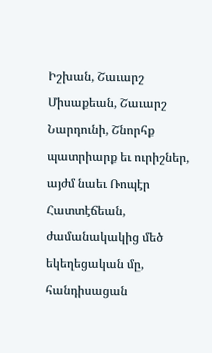Իշխան, Շաւարշ Միսաքեան, Շաւարշ Նարդունի, Շնորհք պատրիարք եւ ուրիշներ, այժմ նաեւ Ռոպէր Հատտէճեան, ժամանակակից մեծ եկեղեցական մը, հանդիսացան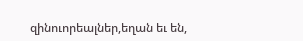զինուորեալներ,եղան եւ են,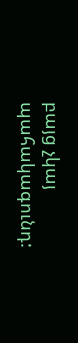բայց չկայ պահակագունդ: